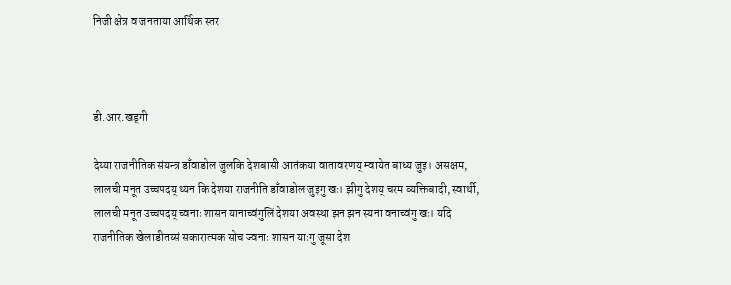निजी क्षेत्र व जनताया आर्थिक स्तर



डी.आर.खड्गी

देय्या राजनीतिक संयन्त्र डाँवाडोल जुलकि देशबासी आतंकया वातावरणय् म्वायेत बाध्य जुइ। असक्षम, लालची मनूत उच्चपदय् थ्यन कि देशया राजनीति डाँवाडोल जुइगु खः। झीगु देशय् चरम व्यक्तिबादी, स्वार्थी, लालची मनूत उच्चपदय् च्वनाः शासन यानाच्वंगुलिं देशया अवस्था झन झन स्यना वनाच्वंगु खः। यदि राजनीतिक खेलाडीतय्सं सकारात्मक सोच ज्वनाः शासन याःगु जूसा देश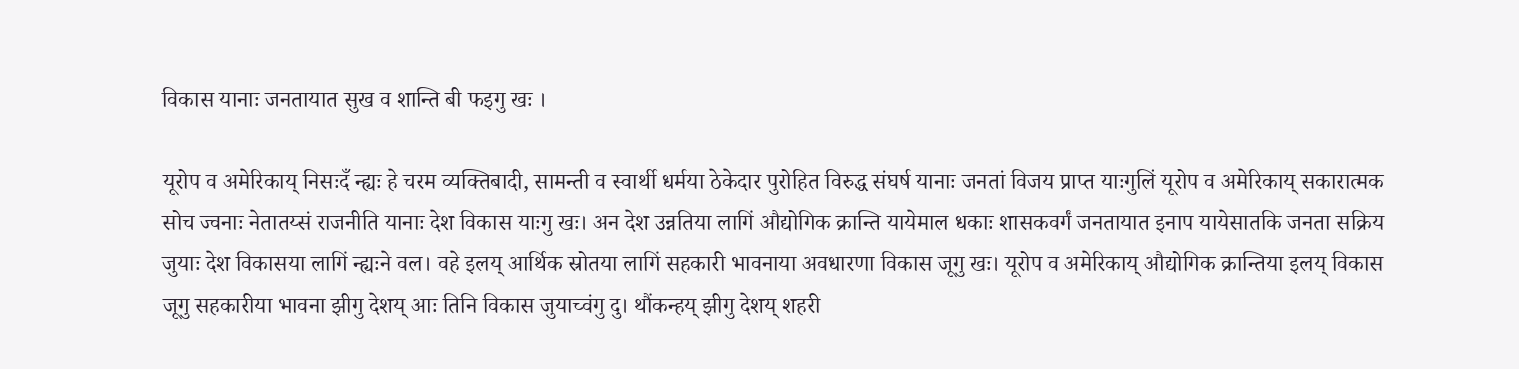विकास यानाः जनतायात सुख व शान्ति बी फइगु खः ।

यूरोप व अमेरिकाय् निसःदँ न्ह्यः हे चरम व्यक्तिबादी, सामन्ती व स्वार्थी धर्मया ठेकेदार पुरोहित विरुद्ध संघर्ष यानाः जनतां विजय प्राप्त याःगुलिं यूरोप व अमेरिकाय् सकारात्मक सोच ज्वनाः नेतातय्सं राजनीति यानाः देश विकास याःगु खः। अन देश उन्नतिया लागिं औद्योगिक क्रान्ति यायेमाल धकाः शासकवर्गं जनतायात इनाप यायेसातकि जनता सक्रिय जुयाः देश विकासया लागिं न्ह्यःने वल। वहे इलय् आर्थिक स्रोतया लागिं सहकारी भावनाया अवधारणा विकास जूगु खः। यूरोप व अमेरिकाय् औद्योगिक क्रान्तिया इलय् विकास जूगु सहकारीया भावना झीगु देशय् आः तिनि विकास जुयाच्वंगु दु। थौंकन्हय् झीगु देशय् शहरी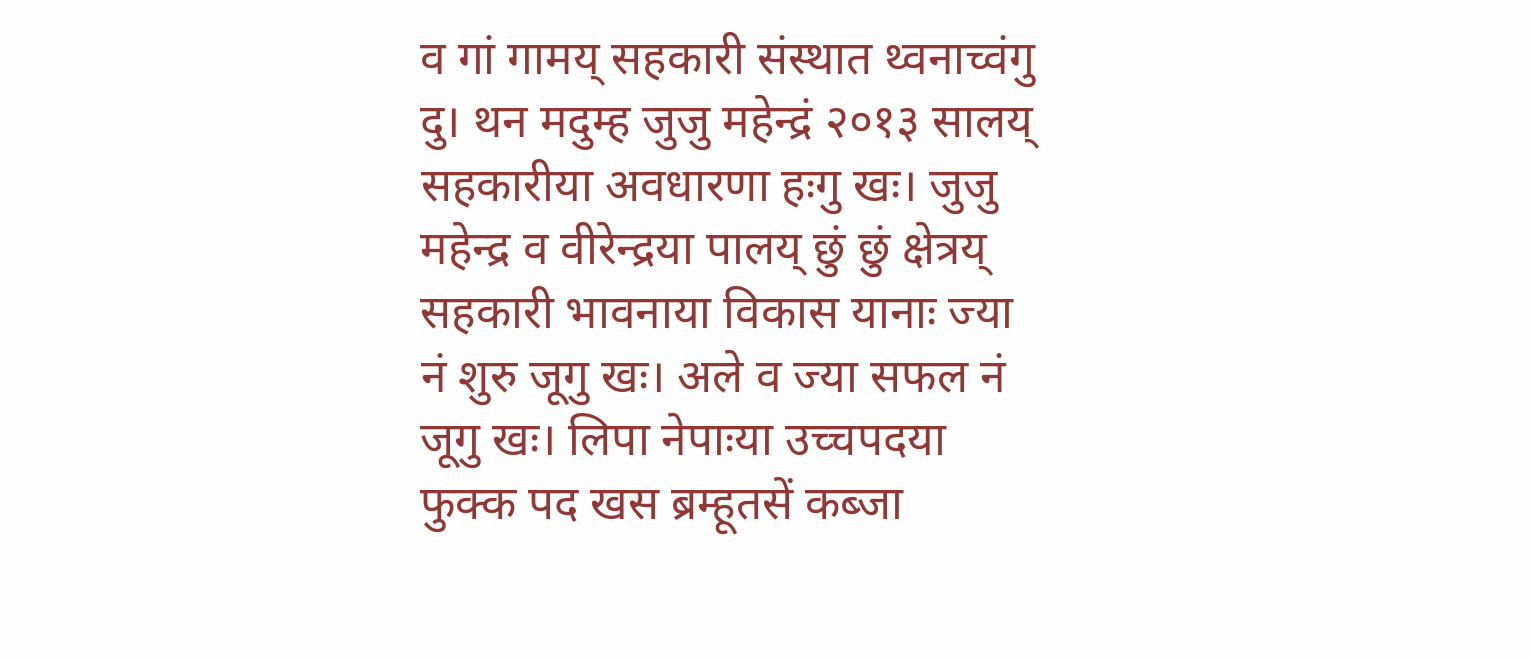व गां गामय् सहकारी संस्थात थ्वनाच्वंगु दु। थन मदुम्ह जुजु महेन्द्रं २०१३ सालय् सहकारीया अवधारणा हःगु खः। जुजु महेन्द्र व वीरेन्द्रया पालय् छुं छुं क्षेत्रय् सहकारी भावनाया विकास यानाः ज्या नं शुरु जूगु खः। अले व ज्या सफल नं जूगु खः। लिपा नेपाःया उच्चपदया फुक्क पद खस ब्रम्हूतसें कब्जा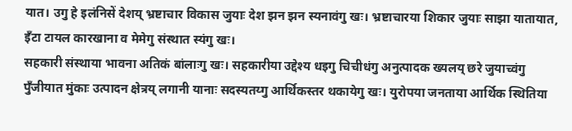यात। उगु हे इलंनिसें देशय् भ्रष्टाचार विकास जुयाः देश झन झन स्यनावंगु खः। भ्रष्टाचारया शिकार जुयाः साझा यातायात, इँटा टायल कारखाना व मेमेगु संस्थात स्यंगु खः।
सहकारी संस्थाया भावना अतिकं बांलाःगु खः। सहकारीया उद्देश्य धइगु चिचीधंगु अनुत्पादक ख्यलय् छरे जुयाच्वंगु पुँजीयात मुंकाः उत्पादन क्षेत्रय् लगानी यानाः सदस्यतय्गु आर्थिकस्तर थकायेगु खः। युरोपया जनताया आर्थिक स्थितिया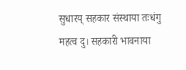सुधारय् सहकार संस्थाया तःधंगु महत्व दु। सहकारी भावनाया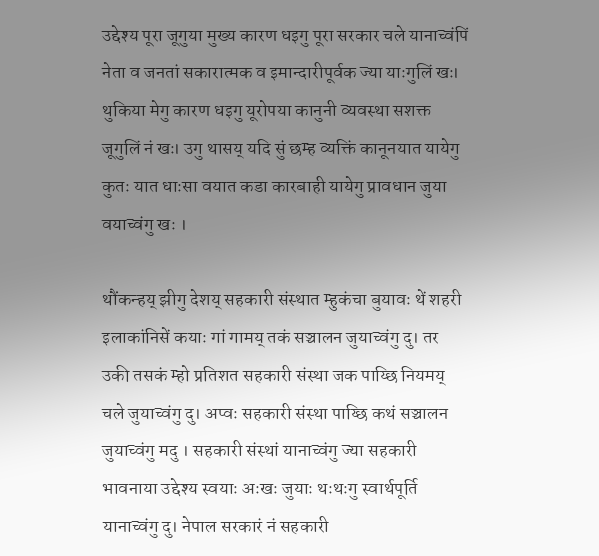उद्देश्य पूरा जूगुया मुख्य कारण धइगु पूरा सरकार चले यानाच्वंपिं नेता व जनतां सकारात्मक व इमान्दारीपूर्वक ज्या याःगुलिं खः। थुकिया मेगु कारण धइगु यूरोपया कानुनी व्यवस्था सशक्त जूगुलिं नं खः। उगु थासय् यदि सुं छम्ह व्यक्तिं कानूनयात यायेगु कुतः यात धाःसा वयात कडा कारबाही यायेगु प्रावधान जुया वयाच्वंगु खः ।

थौंकन्हय् झीगु देशय् सहकारी संस्थात म्हुकंचा बुयावः थें शहरी इलाकांनिसें कयाः गां गामय् तकं सञ्चालन जुयाच्वंगु दु। तर उकी तसकं म्हो प्रतिशत सहकारी संस्था जक पाय्छि नियमय् चले जुयाच्वंगु दु। अप्वः सहकारी संस्था पाय्छि कथं सञ्चालन जुयाच्वंगु मदु । सहकारी संस्थां यानाच्वंगु ज्या सहकारी भावनाया उद्देश्य स्वयाः अःखः जुयाः थःथःगु स्वार्थपूर्ति यानाच्वंगु दु। नेपाल सरकारं नं सहकारी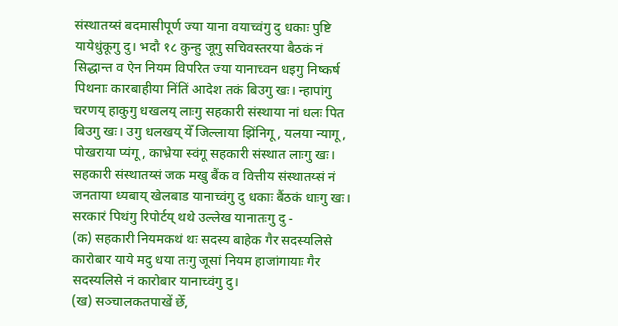संस्थातय्सं बदमासीपूर्ण ज्या याना वयाच्वंगु दु धकाः पुष्टि यायेधुंकूगु दु। भदौ १८ कुन्हु जूगु सचिवस्तरया बैठकं नं सिद्धान्त व ऐन नियम विपरित ज्या यानाच्वन धइगु निष्कर्ष पिथनाः कारबाहीया निंतिं आदेश तकं बिउगु खः। न्हापांगु चरणय् हाकुगु धखलय् लाःगु सहकारी संस्थाया नां धलः पित बिउगु खः। उगु धलखय् येँ जिल्लाया झिंनिगू, यलया न्यागू, पोखराया प्यंगू, काभ्रेया स्वंगू सहकारी संस्थात लाःगु खः। सहकारी संस्थातय्सं जक मखु बैंक व वित्तीय संस्थातय्सं नं जनताया ध्यबाय् खेलबाड यानाच्वंगु दु धकाः बैंठकं धाःगु खः। सरकारं पिथंगु रिपोर्टय् थथे उल्लेख यानातःगु दु -
(क) सहकारी नियमकथं थः सदस्य बाहेक गैर सदस्यलिसे कारोबार याये मदु धया तःगु जूसां नियम हाजांगायाः गैर सदस्यलिसे नं कारोबार यानाच्वंगु दु।
(ख) सञ्चालकतपाखें छेँ,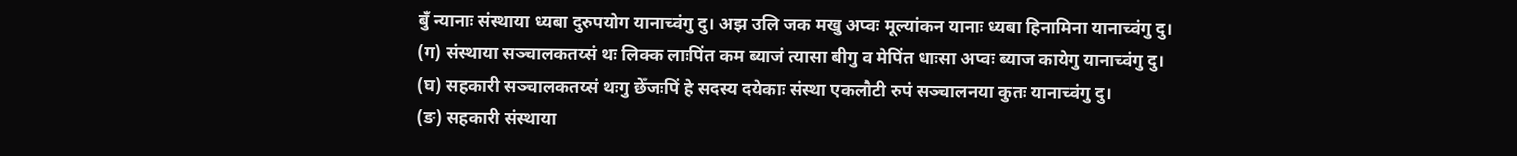बुँ न्यानाः संस्थाया ध्यबा दुरुपयोग यानाच्वंगु दु। अझ उलि जक मखु अप्वः मूल्यांकन यानाः ध्यबा हिनामिना यानाच्वंगु दु।
(ग) संस्थाया सञ्चालकतय्सं थः लिक्क लाःपिंत कम ब्याजं त्यासा बीगु व मेपिंत धाःसा अप्वः ब्याज कायेगु यानाच्वंगु दु।
(घ) सहकारी सञ्चालकतय्सं थःगु छेँजःपिं हे सदस्य दयेकाः संस्था एकलौटी रुपं सञ्चालनया कुतः यानाच्वंगु दु।
(ङ) सहकारी संस्थाया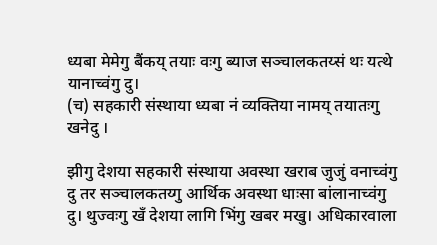ध्यबा मेमेगु बैंकय् तयाः वःगु ब्याज सञ्चालकतय्सं थः यत्थे यानाच्वंगु दु।
(च) सहकारी संस्थाया ध्यबा नं व्यक्तिया नामय् तयातःगु खनेदु ।

झीगु देशया सहकारी संस्थाया अवस्था खराब जुजुं वनाच्वंगु दु तर सञ्चालकतय्गु आर्थिक अवस्था धाःसा बांलानाच्वंगु दु। थुज्वःगु खँ देशया लागि भिंगु खबर मखु। अधिकारवाला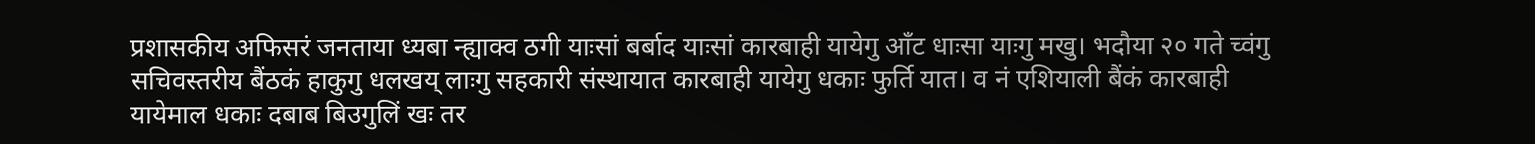प्रशासकीय अफिसरं जनताया ध्यबा न्ह्याक्व ठगी याःसां बर्बाद याःसां कारबाही यायेगु आँट धाःसा याःगु मखु। भदौया २० गते च्वंगु सचिवस्तरीय बैंठकं हाकुगु धलखय् लाःगु सहकारी संस्थायात कारबाही यायेगु धकाः फुर्ति यात। व नं एशियाली बैंकं कारबाही यायेमाल धकाः दबाब बिउगुलिं खः तर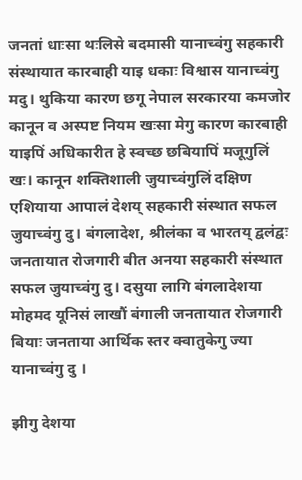जनतां धाःसा थःलिसे बदमासी यानाच्वंगु सहकारी संस्थायात कारबाही याइ धकाः विश्वास यानाच्वंगु मदु। थुकिया कारण छगू नेपाल सरकारया कमजोर कानून व अस्पष्ट नियम खःसा मेगु कारण कारबाही याइपिं अधिकारीत हे स्वच्छ छबियापिं मजूगुलिं खः। कानून शक्तिशाली जुयाच्वंगुलिं दक्षिण एशियाया आपालं देशय् सहकारी संस्थात सफल जुयाच्वंगु दु। बंगलादेश, श्रीलंका व भारतय् द्वलंद्वः जनतायात रोजगारी बीत अनया सहकारी संस्थात सफल जुयाच्वंगु दु। दसुया लागि बंगलादेशया मोहमद यूनिसं लाखौं बंगाली जनतायात रोजगारी बियाः जनताया आर्थिक स्तर क्वातुकेगु ज्या यानाच्वंगु दु ।

झीगु देशया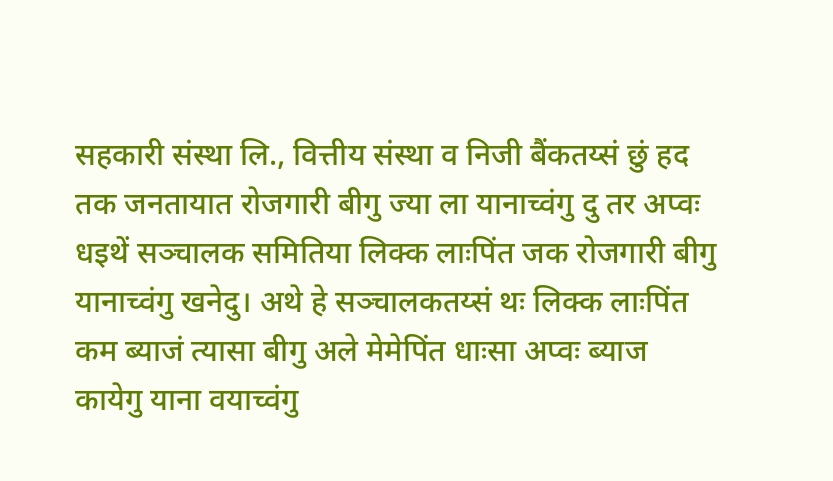सहकारी संस्था लि., वित्तीय संस्था व निजी बैंकतय्सं छुं हद तक जनतायात रोजगारी बीगु ज्या ला यानाच्वंगु दु तर अप्वः धइथें सञ्चालक समितिया लिक्क लाःपिंत जक रोजगारी बीगु यानाच्वंगु खनेदु। अथे हे सञ्चालकतय्सं थः लिक्क लाःपिंत कम ब्याजं त्यासा बीगु अले मेमेपिंत धाःसा अप्वः ब्याज कायेगु याना वयाच्वंगु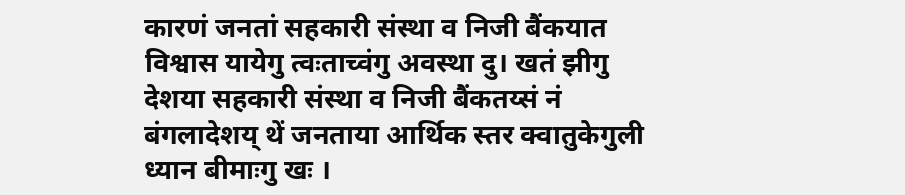कारणं जनतां सहकारी संस्था व निजी बैंकयात विश्वास यायेगु त्वःताच्वंगु अवस्था दु। खतं झीगु देशया सहकारी संस्था व निजी बैंकतय्सं नं बंगलादेशय् थें जनताया आर्थिक स्तर क्वातुकेगुली ध्यान बीमाःगु खः ।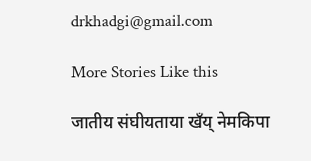drkhadgi@gmail.com

More Stories Like this

जातीय संघीयताया खँय् नेमकिपा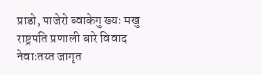प्राडो, पाजेरो ब्वाकेगु ख्यः मखु
राष्ट्रपति प्रणाली बारे विवाद
नेवाःतय्त जागृत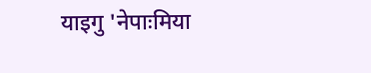याइगु 'नेपाःमिया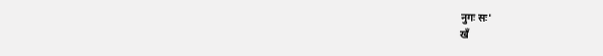नुगः सः'
खँ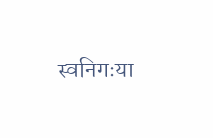स्वनिगःया